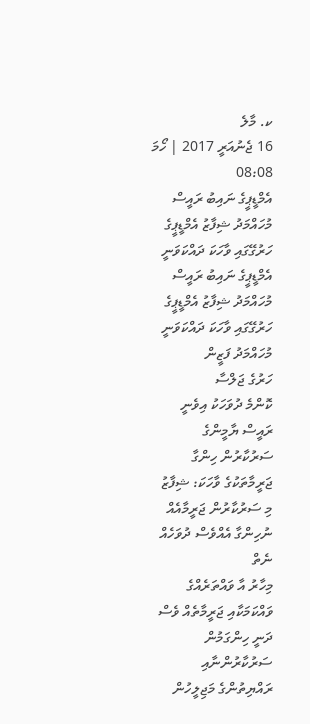ކ. މާލެ
16 ޖެނުއަރީ 2017 | ހޯމަ 08:08
އެމްޑީޕީގެ ނައިބު ރައީސް މުހައްމަދު ޝިފާޒު އެމްޑީޕީގެ ހަރުގޭގައި ވާހަކަ ދައްކަވަނީ
އެމްޑީޕީގެ ނައިބު ރައީސް މުހައްމަދު ޝިފާޒު އެމްޑީޕީގެ ހަރުގޭގައި ވާހަކަ ދައްކަވަނީ
މުހައްމަދު ފަޒީން
ހަރުގެ ޖަލްސާ
ކޮންމެ ދުވަހަކު އިވެނީ ރައީސް ޔާމީންގެ ސަރުކާރުން ހިންގާ ޖަރީމާތަކުގެ ވާހަކަ: ޝިފާޒު
މި ސަރުކާރުން ޖަރީމާއެއް ނުހިންގާ އެއްވެސް ދުވަހެއް ނެތް
މިހާރު އާ ވައްތަރެއްގެ ވައްކަމަކާއި ޖަރީމާތެއް ވެސް ދަނީ ހިންގަމުން
ސަރުކާރުންނާއި ރައްޔިތުންގެ މަޖިލީހުން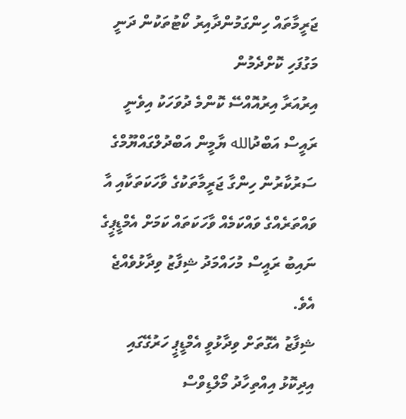ޖަރީމާތައް ހިންގަމުންދާއިރު ކޯޓުތަކުން ދަނީ މަގުފަހި ކޮށްދެމުން
އިރުއަރާ އިރުއޮއްސޭ ކޮންމެ ދުވަހަކު އިވެނީ ރައީސް އަބްދުالله ޔާމީން އަބްދުލްގައްޔޫމްގެ ސަރުކާރުން ހިންގާ ޖަރީމާތަކުގެ ވާހަކަތަކާއި އާ ވައްތަރެއްގެ ވައްކަމެއް ވާހަކަތައް ކަމަށް އެމްޑީޕީގެ ނައިބު ރައީސް މުހައްމަދު ޝިފާޒު ވިދާޅުވެއްޖެ އެވެ.
ޝިފާޒު އެގޮތަށް ވިދާޅުވީ އެމްޑީޕީ ހަރުގޭގައި އިދިކޮޅު އިއްތިހާދު މޯލްޑިވްސް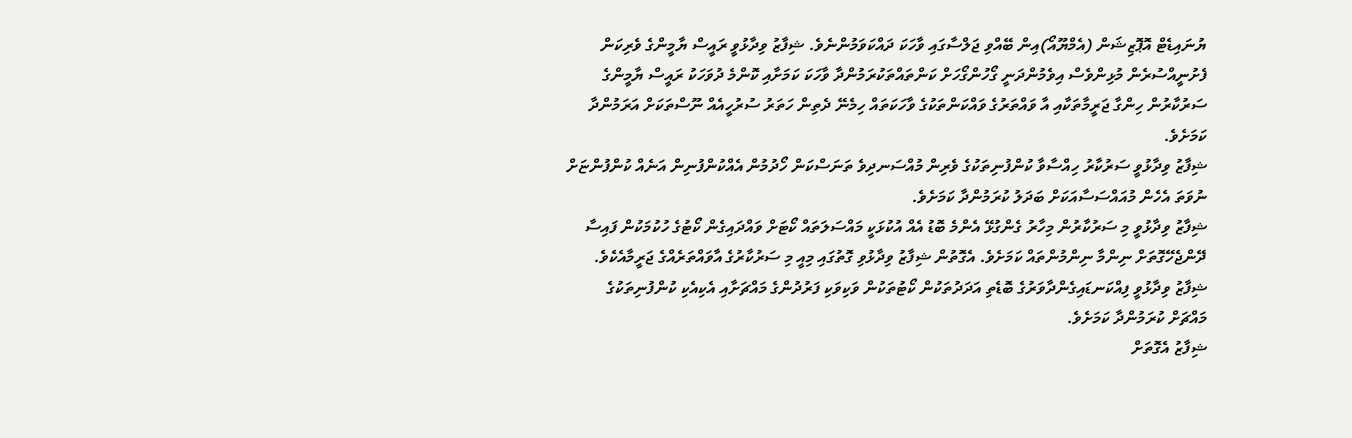ޔުނައިޑެޓް އޮޕޮޒިޝަން (އެމްޔޫއޯ)އިން ބޭއްވި ޖަލްސާގައި ވާހަކަ ދައްކަވަމުންނެވެ. ޝިފާޒު ވިދާޅުވީ ރައީސް ޔާމީންގެ ވެރިކަން ފެށުނީއްސުރެން މުޅިންވެސް އިވެމުންދަނީ ގޯހުންގޯހަށް ކަންތައްތަކުރަމުންދާ ވާހަކަ ކަމަށާއި ކޮންމެ ދުވަހަކު ރައީސް ޔާމީންގެ ސަރުކާރުން ހިންގާ ޖަރީމާތަކާއި އާ ވައްތަރުގެ ވައްކަންތަކުގެ ވާހަކަތައް ހިމެނޭ ދެތިން ހަތަރު ސުރުހީއެއް ނޫސްތަކަށް އަރަމުންދާ ކަމަށެވެ.
ޝިފާޒު ވިދާޅުވީ ސަރުކާރު ހިއްސާވާ ކުންފުނިތަކުގެ ވެރިން މުއްސަނދިވެ ތަނަސްކަން ހޯދުމުން އެއްކުންފުނިން އަނެއް ކުންފުންޏަށް ނުވަތަ އެހެން މުއައްސަސާއަކަށް ބަދަލު ކުރަމުންދާ ކަމަށެވެ.
ޝިފާޒު ވިދާޅުވީ މި ސަރުކާރުން މިހާރު ގެންގުޅޭ އެންމެ ބޮޑު އެއް އުކުޅަކީ މައްސަލަތައް ކޯޓަށް ވައްދައިގެން ކޯޓުގެ ހުކުމަކުން ފައިސާ ދޭންޖެހޭގޮތަށް ނިންމާ ނިންމުންތައް ކަމަށެވެ. އެގޮތުން ޝިފާޒު ވިދާޅުވި ގޮތުގައި މިއީ މި ސަރުކާރުގެ އާވައްތަރެއްގެ ޖަރީމާއެކެވެ.
ޝިފާޒު ވިދާޅުވީ ފިއްކަނޑައިގެންދާވަރުގެ ބޮޑެތި އަދަދުތަކުން ކޯޓުތަކުން ވަކިވަކި ފަރުދުންގެ މައްޗަށާއި އެކިއެކި ކުންފުނިތަކުގެ މައްޗަށް ކުރަމުންދާ ކަމަށެވެ.
ޝިފާޒު އެގޮތަށް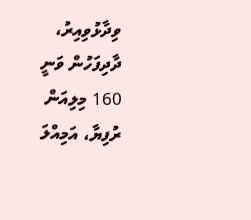ވިދާޅުވިއިރު، ދާދިފަހުން ވަނީ 160 މިލިއަން ރުފިޔާ، އަމިއްލަ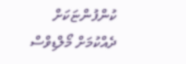ކުންފުންޏަކަށް ދެއްކުމަށް މޯލްޑިވްސް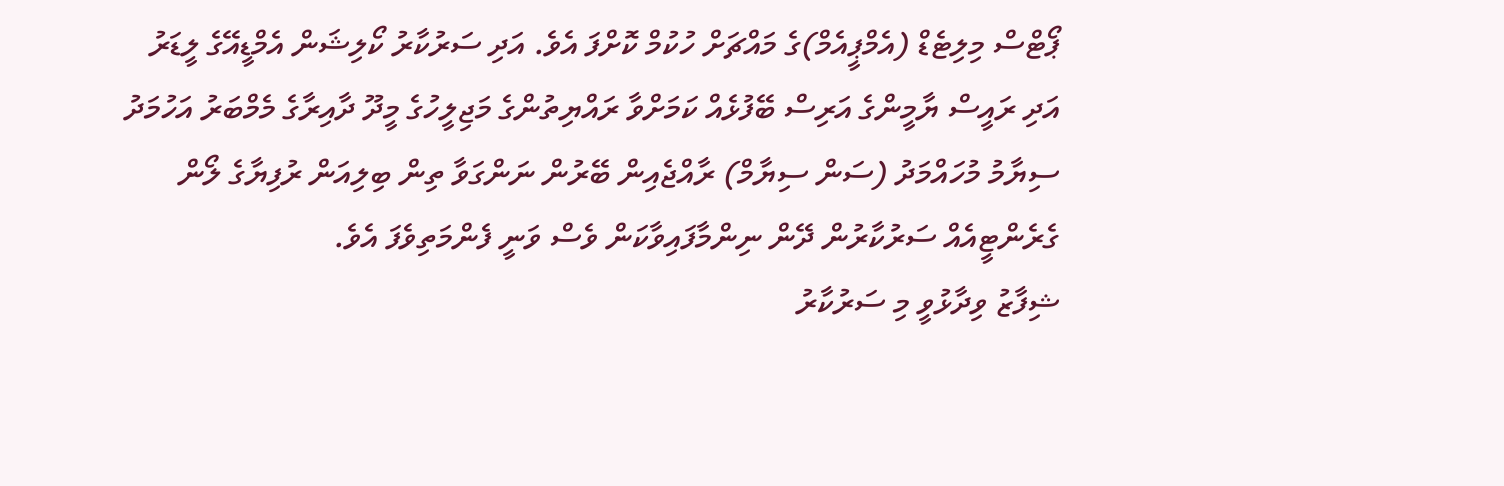ޕޯޓްސް މިލިޓެޑް (އެމްޕީއެމް)ގެ މައްޗަށް ހުކުމް ކޮށްފަ އެވެ. އަދި ސަރުކާރު ކޯލިޝަން އެމްޑީއޭގެ ލީޑަރު އަދި ރައީސް ޔާމީންގެ އަރިސް ބޭފުޅެއް ކަމަށްވާ ރައްޔިތުންގެ މަޖިލީހުގެ މީދޫ ދާއިރާގެ މެމްބަރު އަހުމަދު ސިޔާމު މުހައްމަދު (ސަން ސިޔާމް) ރާއްޖެއިން ބޭރުން ނަންގަވާ ތިން ބިލިއަން ރުފިޔާގެ ލޯން ގެރެންޓީއެއް ސަރުކާރުން ދޭން ނިންމާފައިވާކަން ވެސް ވަނީ ފެންމަތިވެފަ އެވެ.
ޝިފާޒު ވިދާޅުވީ މި ސަރުކާރު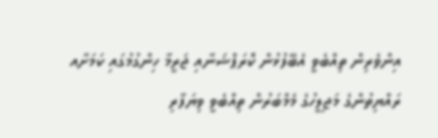އިންވެރިން ތިއްބެވީ އެބޭފުޅުން ކޮރަޕްޝަނާއި ޖަރީމާ ހިންގުމުގައި ކަމަށާއ ރައްޔިތުންގެ މަޖިލީހުގެ މެމްބަރުން ތިއްބެވީ ވިޔަފާރި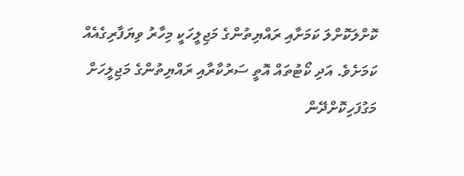ކޮށްލަކޮށްލަ ކަމަށާއި ރައްޔިތުންގެ މަޖިލީހަކީ މިހާރު ވިޔަފާރިގެއެއް ކަމަށެވެ. އަދި ކޯޓުތައް އޮތީ ސަރުކާރާއި ރައްޔިތުންގެ މަޖިލީހަށް މަގުފަހިކޮށްދޭން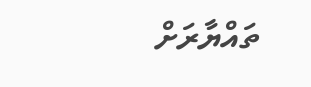ތައްޔާރަށް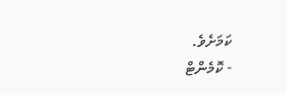ކަމަށެވެ.
- ކޮމެންޓް